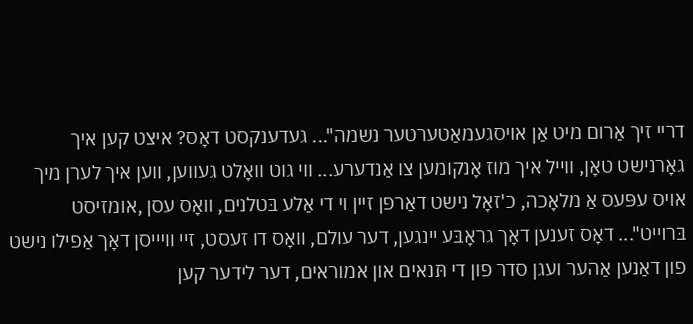דריי זיך אַרום מיט אַן אױסגעמאַטערטער נשמה"... געדענקסט דאָס? איצט קען איך גאָרנישט טאָן, ווייל איך מוז אָנקומען צו אַנדערע... װי גוט װאָלט געווען, װען איך לערן מיך אויס עפּעס אַ מלאָכה, כ'זאָל נישט דאַרפן זיין וי די אַלע בּטלנים, װאָס עסן ,אומזיסט בּרױיט"... דאָס זענען דאָך גראָבּע יינגען, דער עולם, װאָס דו זעסט, זיי װײיסן דאָך אַפילו נישט פון דאַנען אַהער ועגן סדר פון די תּנאים און אמוראים, דער לידער קען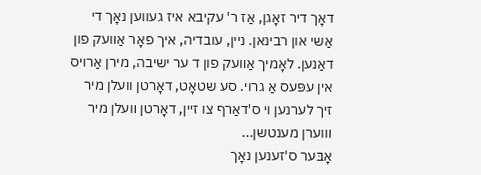דאָך דיר זאָגן, אַז ר' עקיבא איז געווען נאָך די אַשי און רבינאן. ניין, עובדיה, איך פאָר אַװעק פון דאַנען. לאָמיך אַװעק פון ד ער ישיבה, מירן אַרױס אין עפּעס אַ גרוי. סע שטאָט, דאָרטן וועלן מיר זיך לערנען וי ס'דאַרף צו זיין, דאָרטן װעלן מיר װוערן מענטשן...
אָבּער ס'זענען נאָך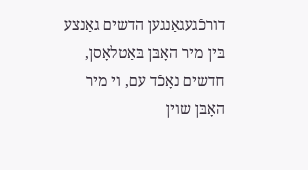דורכֿגעגאַנגען הדשים גאַנצע בּין מיר האָבּן בּאַטלאָסן, חדשים נאָכֿד עם, וי מיר האָבּן שוין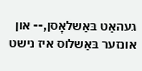געהאַט בּאַשלאָסן,-- און אונזער בּאַשלוס איז נישט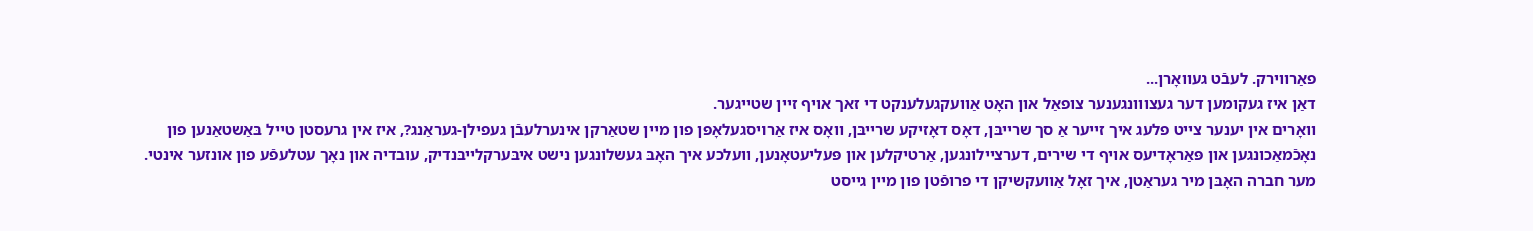פאַרװירק. לעבֿט געװאָרן...
דאַן איז געקומען דער געצווונגענער צופאַל און האָט אַװעקגעלענקט די זאך אויף זיין שטייגער.
װאָרים אין יענער צייט פלעג איך זייער אַ סך שרייבּן, דאָס דאָזיקע שרייבּן, װאָס איז אַרױסגעלאָפּן פון מיין שטאַרקן אינערלעבֿן געפילן-געראַנג?, איז אין גרעסטן טייל בּאַשטאַנען פון נאָכֿמאַכונגען און פּאַראָדיעס אויף די שירים, דערציילונגען, אַרטיקלען און פּעליעטאָנען, וועלכע איך האָבּ געשלונגען נישט איבּערקלייבּנדיק, עובדיה און נאָך עטלעפֿע פון אונזער אינטי. מער חברה האָבּן מיר געראַטן, איך זאָל אַװעקשיקן די פרופֿטן פון מיין גייסט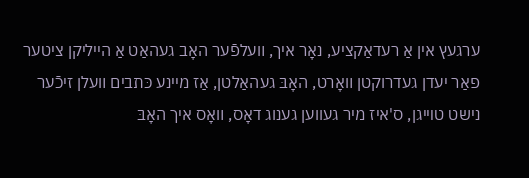ערגעץ אין אַ רעדאַקציע, נאָר איך, װעלפֿער האָב געהאַט אַ הייליקן ציטער פאַר יעדן געדרוקטן װאָרט, האָבּ געהאַלטן, אַז מיינע כּתבים װעלן זיכֿער נישט טױיגן, ס'איז מיר געווען גענוג דאָס, װאָס איך האָבּ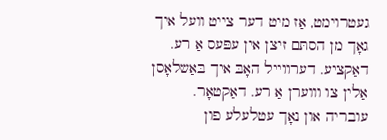געטרוימט, אַז מיט דער צייט װעל איך גאָך מן הסתּם זיצן אין עפּעס אַ רע. דאַקציע. דערווייל האָבּ איך בּאַשלאָסן אַלין צו וװערן אַ רע. דאַקטאָר. עובריה און נאָך עטלעלע פון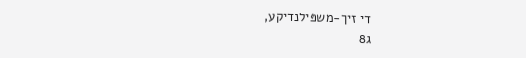די זיך-משפּילנדיקע,
ג8